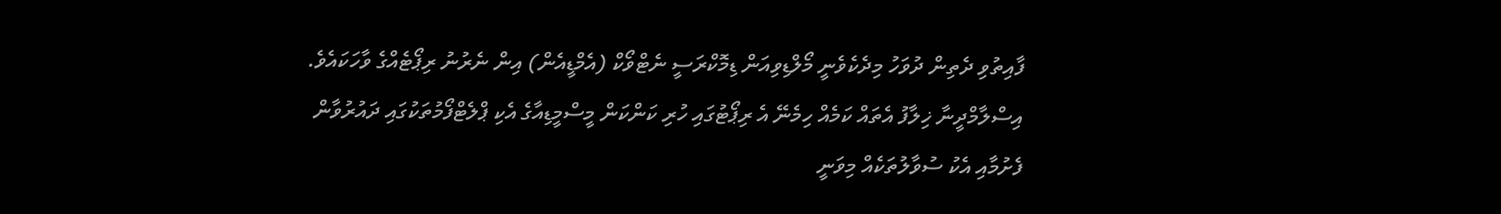ފާއިތުވި ދެތިން ދުވަހު މިދެކެވެނީ މޯލްޑިވިއަން ޑިމޮކްރަސީ ނެޓްވޯކް (އެމްޑީއެން) އިން ނެރުނު ރިޕޯޓެއްގެ ވާހަކައެވެ. އިސްލާމްދީނާ ޚިލާފު އެތައް ކަމެއް ހިމެނޭ އެ ރިޕޯޓުގައި ހުރި ކަންކަން މީސްމީޑިއާގެ އެކި ޕްލެޓްފޯމުތަކުގައި ދައުރުވާން ފެށުމާއި އެކު ސުވާލުތަކެއް މިވަނީ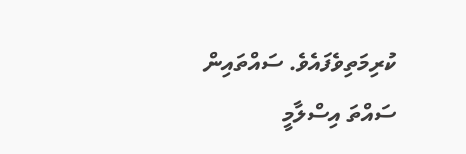ކުރިމަތިވެފައެވެ. ސައްތައިން ސައްތަ އިސްލާމީ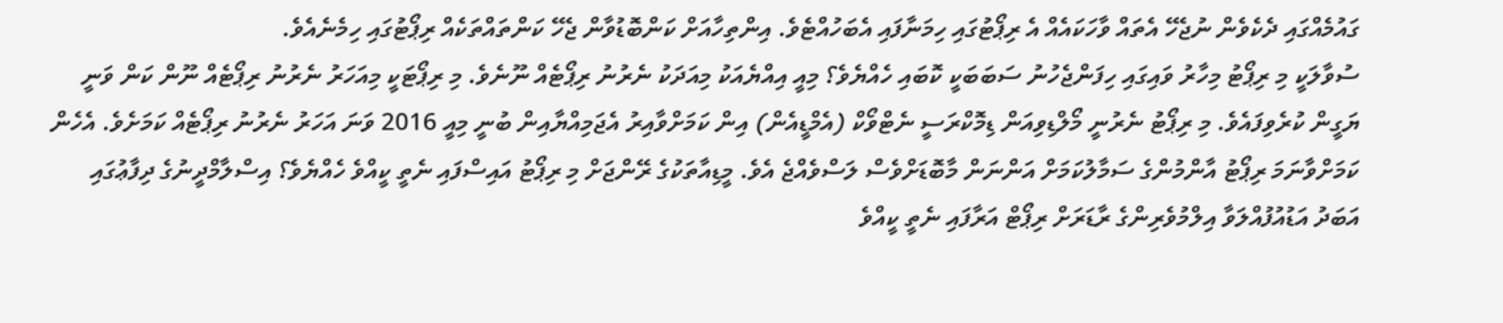ގައުމެއްގައި ދެކެވެން ނުޖެހޭ އެތައް ވާހަކައެއް އެ ރިޕޯޓުގައި ހިމަނާފައި އެބަހުއްޓެވެ. އިންތިހާއަށް ކަންބޮޑުވާން ޖެހޭ ކަންތައްތަކެއް ރިޕޯޓުގައި ހިމެނެއެވެ.
ސުވާލަކީ މި ރިޕޯޓު މިހާރު ވައިގައި ހިފަންޖެހުނު ސަބަބަކީ ކޮބައި ހެއްޔެވެ؟ މިއީ އިއްޔެއަކު މިއަދަކު ނެރުނު ރިޕޯޓެއް ނޫނެވެ. މި ރިޕޯޓަކީ މިއަހަރު ނެރުނު ރިޕޯޓެއް ނޫން ކަން ވަނީ ޔަގީން ކުރެވިފައެވެ. މި ރިޕޯޓު ނެރުނީ މޯލްޑިވިއަން ޑިމޮކްރަސީ ނެޓްވޯކް (އެމްޑީއެން) އިން ކަމަށްވާއިރު އެޖަމިއްޔާއިން ބުނީ މިއީ 2016 ވަނަ އަހަރު ނެރުނު ރިޕޯޓެއް ކަމަށެވެ. އެހެން ކަމަށްވާނަމަ ރިޕޯޓު އާންމުންގެ ސަމާލުކަމަށް އަންނަން މާބޮޑަށްވެސް ލަސްވެއްޖެ އެވެ. މީޑިއާތަކުގެ ރޭންޖަށް މި ރިޕޯޓު އައިސްފައި ނެތީ ކީއްވެ ހެއްޔެވެ؟ އިސްލާމްދީނުގެ ދިފާޢުގައި އަބަދު އަޑުއުފުއްލަވާ އިލްމުވެރިންގެ ރާޑަރަށް ރިޕޯޓް އަރާފައި ނެތީ ކީއްވެ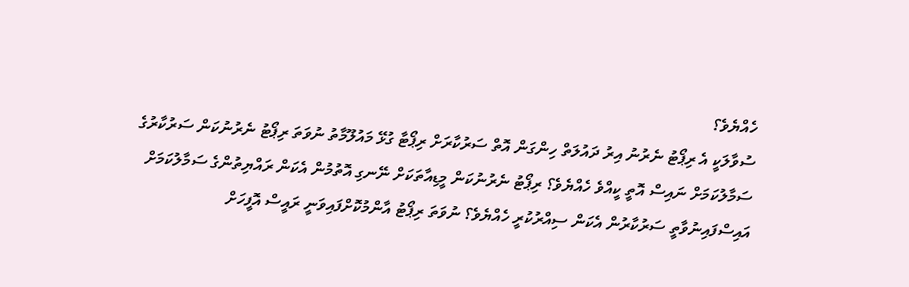ހެއްޔެވެ؟
ސުވާލަކީ އެ ރިޕޯޓު ނެރުނު އިރު ދައުލަތް ހިންގަން އޮތް ސަރުކާރަށް ރިޕޯޓާ ގުޅޭ މައުލޫމާތު ނުވަތަ ރިޕޯޓު ނެރުނުކަން ސަރުކާރުގެ ސަމާލުކަމަށް ނައިސް އޮތީ ކީއްވެ ހެއްޔެވެ؟ ރިޕޯޓު ނެރުނުކަން މީޑިއާތަކަށް ނޭނގި އޮތުމުން އެކަން ރައްޔިތުންގެ ސަމާލުކަމަށް އައިސްފައިނުވާތީ ސަރުކާރުން އެކަން ސިއްރުކުރީ ހެއްޔެވެ؟ ނުވަތަ ރިޕޯޓު އާންމުކޮށްފައިވަނީ ރައީސް އޮފީހަށް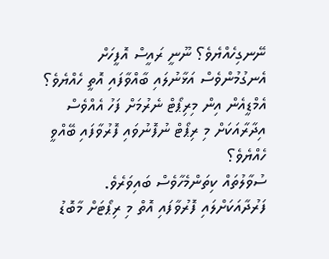ނޭނގިހެއްޔެވެ؟ ނޫނީ ރައީސް އޮފީހަށް އެނގުމުންވެސް އަޅާނުލައި ބާއްވާފައި އޮތީ ހެއްޔެވެ؟ އެމްޑީއެން އިން މިރިޕޯޓް ނެރުމަށް ފަހު އެއްވެސް އިދާރާއަކަށް މި ރިޕޯޓް ނުފޮނުވައި ފޮރުވާފައި ބޭއްވީ ހެއްޔެވެ؟
ސުވާލުތައް ކިތަންމެހާވެސް ބައިވަރެވެ. ފަރުދާއަކަށްލައި ފޮރުވާފައި އޮތް މި ރިޕޯޓަށް މާބޮޑު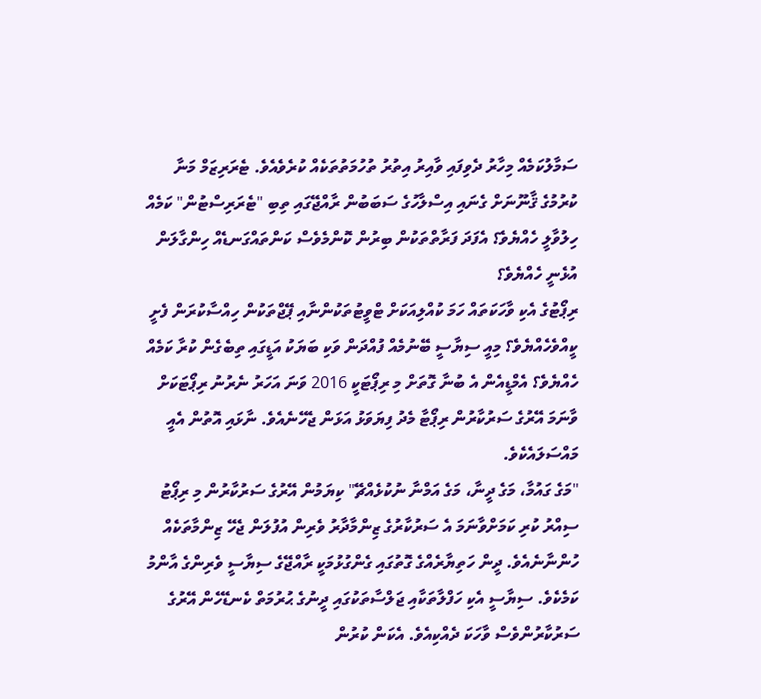ސަމާލުކަމެއް މިހާރު ދެވިފައި ވާއިރު އިތުރު ތުހުމަތުތަކެއް ކުރެވެއެވެ. ޓެރަރިޒަމް މަނާ ކުރުމުގެ ޤާނޫނަށް ގެނައި އިސްލާހުގެ ސަބަބުން ރާއްޖޭގައި ތިބި "ޓެރަރިސްޓުން" ކަމެއް ހިލުވާލީ ހެއްޔެވެ؟ އެފަދަ ފަރާތްތަކުން ބިރުން ކޮންމެވެސް ކަންތައްގަނޑެއް ހިންގާލަން އުޅެނީ ހެއްޔެވެ؟
ރިޕޯޓުގެ އެކި ވާހަކަތައް ހަމަ ކުއްލިއަކަށް ޓްވީޓުތަކުންނާއި ޕޭޖްތަކުން ހިއްސާކުރަން ފެށީ ކީއްވެހެއްޔެވެ؟ މިއީ ސިޔާސީ ބޭނުމެއް ފުއްދަން ވަކި ބަޔަކު އަޑީގައި ތިބެގެން ކުރާ ކަމެއް ހެއްޔެވެ؟ އެމްޑީއެން އެ ބުނާ ގޮތަށް މި ރިޕޯޓަކީ 2016 ވަނަ އަހަރު ނެރުނު ރިޕޯޓަކަށް ވާނަމަ އޭރުގެ ސަރުކާރުން ރިޕޯޓާ މެދު ފިޔަވަޅު އަޅަން ޖެހޭނެއެވެ. ނާޅައި އޮތުން އެއީ މައްސަލައެކެވެ.
"މަގެ ގައުމާ، މަގެ ދީނާ، މަގެ އަމްނާ ނުކުޅެއްޗޭ" ކިޔަމުން އޭރުގެ ސަރުކާރުން މި ރިޕޯޓު ސިއްރު ކުރި ކަމަށްވާނަމަ އެ ސަރުކާރުގެ ޒިންމާދާރު ވެރިން އުފުލަން ޖެހޭ ޒިންމާތަކެއް ހުންނާނެއެވެ. ދީން ހަތިޔާރެއްގެ ގޮތުގައި ގެންގުޅުމަކީ ރާއްޖޭގެ ސިޔާސީ ވެރިންގެ އާންމު ކަމެކެވެ. ސިޔާސީ އެކި ހަފްލާތަކާއި ޖަލްސާތަކުގައި ދީނުގެ ޙުރުމަތް ކެނޑޭހެން އޭރުގެ ސަރުކާރުންވެސް ވާހަކަ ދެއްކިއެވެ. އެކަން ކުރުން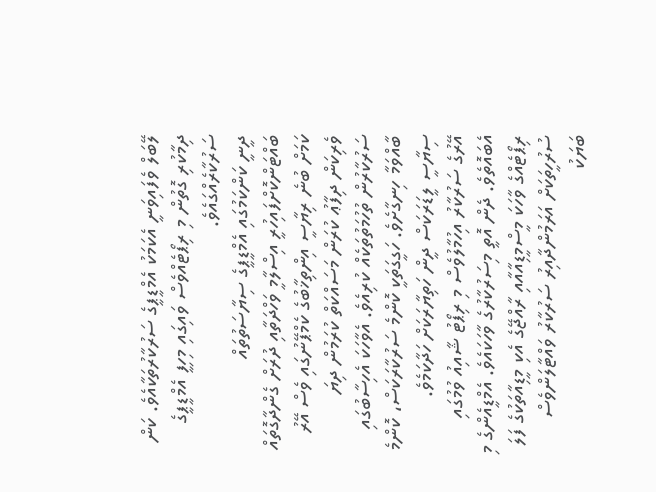ލޭބަލް ވެފައިވަނީ އެކަމަކު އެމްޑީޕީގެ ސަރުކާރުތަކާއެވެ. ކަން ދިމާކުރި ގޮތުން މި ރިޕޯޓެއްވެސް ވައިގައި މިހިފީ އެމްޑީޕީގެ ސަރުކާރެއްގައެވެ.
ދީނީ ކަންކަމުގައި އެމްޑީޕީގެ ސިޔާސަތުތައް ބައްޓަންކޮށްފައިހުރީ އިސްލާމީ ވަހްދަތާއި ދުރަށް ގެންދާގޮތައް ކަމަށް ބުނެ ރިޔާސީ އިންތިޚާބުގެ ކެމްޕޭނުގައި ވެސް އޭރު ވެރިކަން ދިފާޢު ކުރަން މަސައްކަތް ކުރަމުން ދިޔަ ސަރުކާރުން ތުހުމަތުތަކެއް ކުރިއެވެ. އެވާހަކަ އެހިސާބުގައި ބާއްވަމާ ހިނގާށެވެ. ހަގީގަތަކީ ކޮންމެ ސަރުކާރަކަސް، ކޮންމެ ސިޔާސީ ލީޑަރަކަސް ދީން ހަތިޔާރަކަށް ހަދާކަމެވެ.
އޭރުގެ ސަރުކާރު އިހުމާލުވެސް މި ރިޕޯޓު ޝާއިއު ވުމުގައި އެބައޮތެވެ. ދެން އޮތީ މިސަރުކާރުގެ ވާހަކައެވެ. އެމްޑީއެންގެ މި ރިޕޯޓެއްގެ ވާހަކަ މީސްމީޑިއާއާއި ރާއްޖޭގެ އެކި މީޑިއާތަކުގެ ފަލަ ސުރުހީތަކަށް އަރަމުންދާއިރު ސަރުކާރު ވައްޓާލަންވެސް ބަޔަކު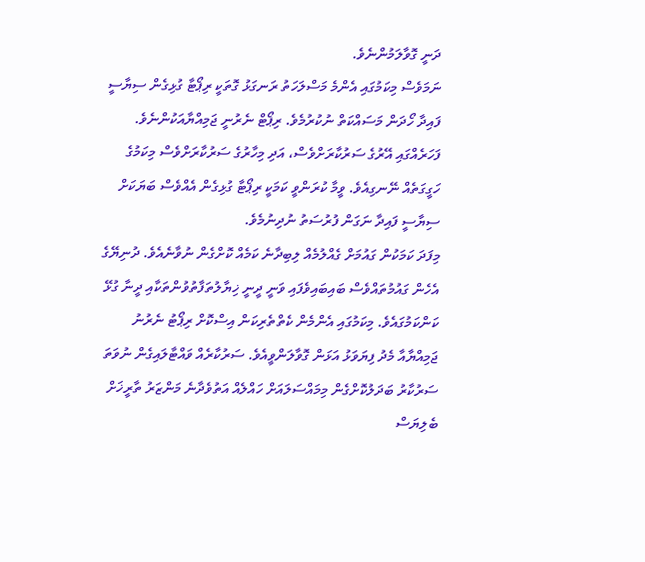ދަނީ ގޮވާލަމުންނެވެ.
ނަމަވެސް މިކަމުގައި އެންމެ މަސްލަހަތު ރަނގަޅު ގޮތަކީ ރިޕޯޓާ ގުޅިގެން ސިޔާސީ ފައިދާ ހޯދަން މަސައްކަތް ނުކުރުމެވެ. ރިޕޯޓް ނެރުނީ ޖަމިއްޔާއަކުންނެވެ. ފަހަރެއްގައި އޭރުގެ ސަރުކާރަށްވެސް، އަދި މިހާރުގެ ސަރުކާރަށްވެސް މިކަމުގެ ހަގީގަތެއް ނޭނގިއެވެ. ވީމާ ކުރަންވީ ކަމަކީ ރިޕޯޓާ ގުޅިގެން އެއްވެސް ބަޔަކަށް ސިޔާސީ ފައިދާ ނަގަން ފުރުސަތު ނުދިނުމެވެ.
މިފަދަ ކަމަކުން ގައުމަށް ގެއްލުމެއް ލިބިދާނެ ކަމެއް ކޮށްގެން ނުވާނެއެވެ. ދުނިޔޭގެ އެހެން ގައުމުތައްވެސް ބައިބައިވެފައި ވަނީ ދީނީ ޚިޔާލުތަފާތުވުންތަކާއި ދީނާ ގުޅޭ ކަންކަމުގައެވެ. މިކަމުގައި އެންމެން ކެތްތެރިކަން އިސްކޮށް ރިޕޯޓު ނެރުނު ޖަމިއްޔާއާ މެދު ފިޔަވަޅު އަޅަން ގޮވާލަންވީއެވެ. ސަރުކާރެއް ވައްޓާލައިގެން ނުވަތަ ސަރުކާރު ބަދަލުކޮށްގެން މިމައްސަލައަށް ހައްލެއް އަތުވެދާނެ މަންޒަރު ތާރީޚަށް ބެލިޔަސް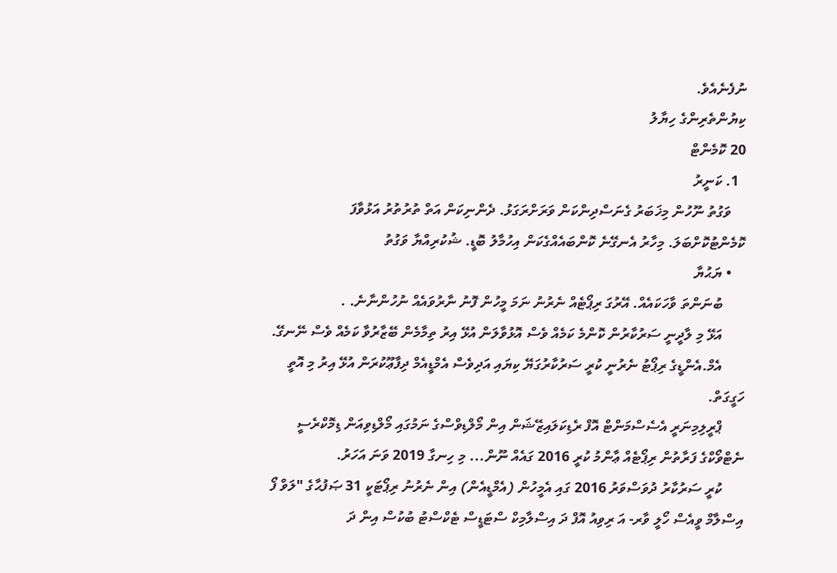ނުފެނެއެވެ.
ކިޔުންތެރިންގެ ހިޔާލު
20 ކޮމެންޓް
  1. ކަނީރު
    ވަގުތު ނޫހުން މިޚަބަރު ގެނަސްދިންކަން ވަރަށްރަގަޅު. ދެންނިކަން އަތް ތުރުތުރު އަޅުވާފަ ކޮމެންޓުކޮށްބަލަ. މިހާރު އެނގޭނެ ކޮންބައެއްގެކަން އިހުމާލު ބޮޑީ. ޝުކުރިއްޔާ ވަގުތު
    • ޔަޙުޔާ
      ބުނަންތަ ވާހަކައެއް. އޭރުގަ ރިޕޯޓެއް ނެރުނު ނަމަ މީހުން ފޮނު ނާރުވައެއް ނުހުންނާނެ. .
      އަޅޭ މި ލާދީނީ ސަރުކާރުން ކޮންމެ ކަމެއް ވެސް އޮޅުވާލަން އުޅޭ އިރު ތިމާމެން ބޭޒާރުވާ ކަމެއް ވެސް ނޭނގޭ.
      އެމް.އެންޑީގެ ރިޕޯޓު ނެރުނީ ކުރީ ސަރުކާރުގަޔޭ ކިޔައި އަދިވެސް އެމްޑީއެމް ދިފާޢޫކުރަން އުޅޭ އިރު މި އޮތީ ހަގީގަތް.
      ޕްރީލިމިނަރީ އެސެސްމަންޓް އޮފް ރެޑިކަލައިޒޭޝަން އިން މޯލްޑިވްސްގެ ނަމުގައި މޯލްޑިވިއަން ޑިމޮކްރެސީ ނެޓްވޯކްގެ ފަރާތުން ރިޕޯޓެއް ޢާންމު ކުރީ 2016 ގައެއް ނޫން... މި ހިނގާ 2019 ވަނަ އަހަރު.
      ކުރީ ސަރުކާރު ދުވަސްވަރު 2016 ގައި އެމީހުން (އެމްޑީއެން) އިން ނެރުނު ރިޕޯޓަކީ 31 ޞަފުޙާގެ "ލަވް ފޯ އިސްލާމް ވީއެސް ހޯލީ ވާރ- އަ ރިވިއު އޮފް ދަ އިސްލާމިކް ސްޓަޑީސް ޓެކްސްޓު ބުކުސް އިން ދަ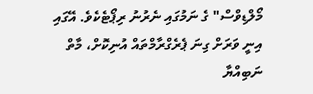މޯލްޑިވްސް" ގެ ނަމުގައި ނެރުނު ރިޕޯޓެކެވެ. އޭގައި އިނީ ވަރަށް ގިނަ ޕެރެގްރާމްތައް އުނިކޮށް، މާތް ނަބިއްޔާ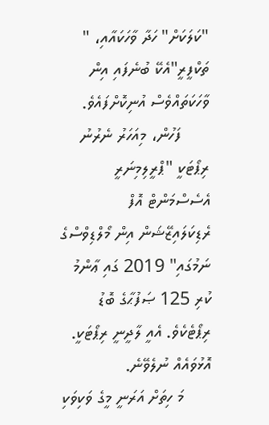"ކަލަކަށް" ހަދާ ވާހަކައާއި، " ތަކްފީރީ"އެކޭ ބުނެފައި އިން ވާހަކަތައްވެސް އުނިކޮށްފައެވެ.
      ފަހުން، މިއަހަރު ނެރުނު ރިޕޯޓަކީ "ޕްރީލިމިނަރީ އެސެސްމަންޓް އޮފް ރެޑިކަލައިޒޭޝަން އިން މޯލްޑިވްސްގެ ނަމުގައި" 2019 ގައި ޢާންމު ކުރި 125 ޞަފުޙާގެ ބޮޑު ރިޕޯޓެކެވެ. އެއީ ލާދީނީ ރިޕޯޓަކީ. އޮޅުވައެއް ނުލެވޭނެ.
      މަ ހިތަށް އަރަނީ މީގެ ވަކިވަކި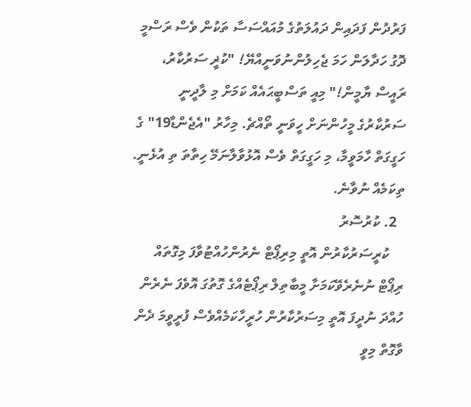ފަރުދުން ފަދައިން ދައުލަތުގެ މުއައްސަސާ ތަކުން ވެސް ރަސްމީ ދޮގު ހަދާލަން ހަމަ ޖެހިލުންނުވަނީއްޔޭ! "ކުޜީ ސަރުކާރު، ރައީސް ޔާމީން!" މިއީ ތަސްބީޙައެއް ކަމަށް މި ލާދީނީ ސަރުކާރުގެ މީހުންނަށް ހީވަނީ ތޯއްޗެ. މިހާރު "އެޖެންޑާ19" ގެ ހަގީގަތް ހާމަވީމާ، މި ހަގީގަތް ވެސް އޮޅުވާލާނަމޭ ހިތާތަ ތި އުޅެނީ. ތިކަމެއް ނުވާނެ.
  2. ކުރުސޮރު
    ކުރީސަރުކާރުން އޮތީ މިރިޕޯޓް ނެރުންހުއްޓުވާފަ މިގޮތައް ރިޕޯޓް ނުނެރެވޭކަމަށާ މީބާތިލް ރިޕޯޓެއްގެ ގޮތުގަ އޮވެފަ ނެރެން ހުއްދަ ނުދީފަ އޮތީ މިސަރުކާރުން ހުރީހާކަމެއްވެސް ފުރީވީމަ ދެން ވާގޮތް މިވީ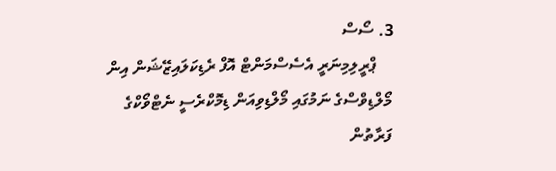3. ސޯސް
    ޕްރީލިމިނަރީ އެސެސްމަންޓް އޮފް ރެޑިކަލައިޒޭޝަން އިން މޯލްޑިވްސްގެ ނަމުގައި މޯލްޑިވިއަން ޑިމޮކްރެސީ ނެޓްވޯކްގެ ފަރާތުން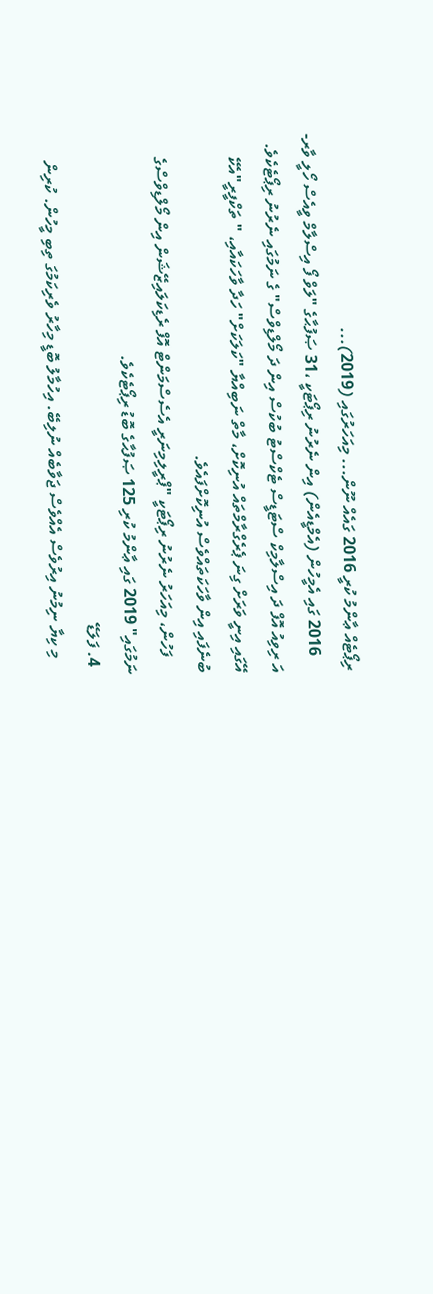ރިޕޯޓެއް ޢާންމު ކުރީ 2016 ގައެއް ނޫން... މިއަހަރުގައި (2019)...
    2016 ގައި އެމީހުން (އެމްޑީއެން) އިން ނެރުނު ރިޕޯޓަކީ ،31 ޞަފުޙާގެ "ލަވް ފޯ އިސްލާމް ވީއެސް ހޯލީ ވާރ- އަ ރިވިއު އޮފް ދަ އިސްލާމިކް ސްޓަޑީސް ޓެކްސްޓު ބުކުސް އިން ދަ މޯލްޑިވްސް" ގެ ނަމުގައި ނެރުނު ރިޕޯޓެކެވެ. އޭގައި އިނީ ވަރަށް ގިނަ ޕެރެގްރާމްތައް އުނިކޮށް، މާތް ނަބިއްޔާ "ކަލަކަށް" ހަދާ ވާހަކައާއި، " ތަކްފީރީ"އެކޭ ބުނެފައި އިން ވާހަކަތައްވެސް އުނިކޮށްފައެވެ.
    ފަހުން، މިއަހަރު ނެރުނު ރިޕޯޓަކީ "ޕްރީލިމިނަރީ އެސެސްމަންޓް އޮފް ރެޑިކަލައިޒޭޝަން އިން މޯލްޑިވްސްގެ ނަމުގައި" 2019 ގައި ޢާންމު ކުރި 125 ޞަފުޙާގެ ބޮޑު ރިޕޯޓެކެވެ.
  4. ފަލަޑޭ
    މި ކިޔާ ނިމުނު އިރުވެސް އެއްވެސް ޖަވާބެއް ނުލިބޭ. އިހުމާލު ބޮޑީ މިހާރު ވެރިކަމުގަ ތިބި މީހުން. ކުރިން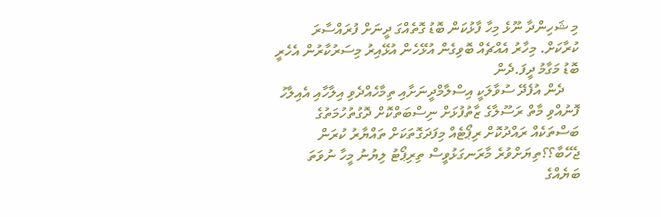މި ޝަހިންދާ ނޫޅެ މިހާ ފާޅުކަން ބޮޑު ގޮތެއްގަ ދީނަށް ފުރައްސާރަ ކުރާކަށް. މިހާރު އެއްޗެއް ބޮވިގެން އުޅޭހެން އުޅޭއިރު މިސަރުކާރުން އެހެރީ ބޮޑު މަގާމު ދީފަ.ދެން
    ދެން އުފެދޭ ސުވާލަކީ އިސްލާމްދީނަށާއި ތިމާހެއްދެވި އިލާހާއި އެއިލާހު ފޮނުއްވި މާތް ރަސޫލާގެ ޒާތުފުޅަށް ނިސްބަތްކޮށް ދޮގުތުހުމަތުގެ ބަސްތަކެއް ރައްދުކޮށް ރިޕޯޓެއް މިފަދަގޮތަކަށް ތައްޔާރު ކުރަން ޖެހޭބާ؟؟ތިޔަށްވުރެ މާރަނގަޅުވީސް ތިރިޕޯޓު ލިޔުނު މީހާ ނުވަތަ ބަޔެއްގެ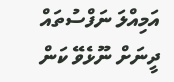އަމިއްލަ ނަފްސުތައް ދީނަށް ނޫޅެވޭ ކަން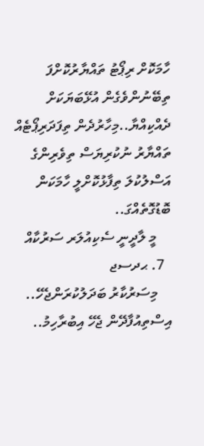ހާމަކޮށް ރިޕޯޓު ތައްޔާރުކޮށްފަ ތިބޭނުންވެގެން އުޅޭބަޔަކަށް ދެއްކިއްޔާ..މިހާރުދެން ތިފަދަރިޕޯޓެއް ތައްޔާރު ނުކުރިޔަސް ތިވެރިންގެ އަސްލުކުލަ ތިފާޅުކޮށްލީ ހާމަކަން ބޮޑުގޮތެއްގަ..
    މީ ލާދީނީ ސެކިއުލަރ ސަރުކާއް
  7. ޙދސޖ
    މިސަރުކާރު ބަދަލުކުރަންޖެހޭ.. އިސްތިއުފާދޭން ޖެހޭ އިބުރާހިމު..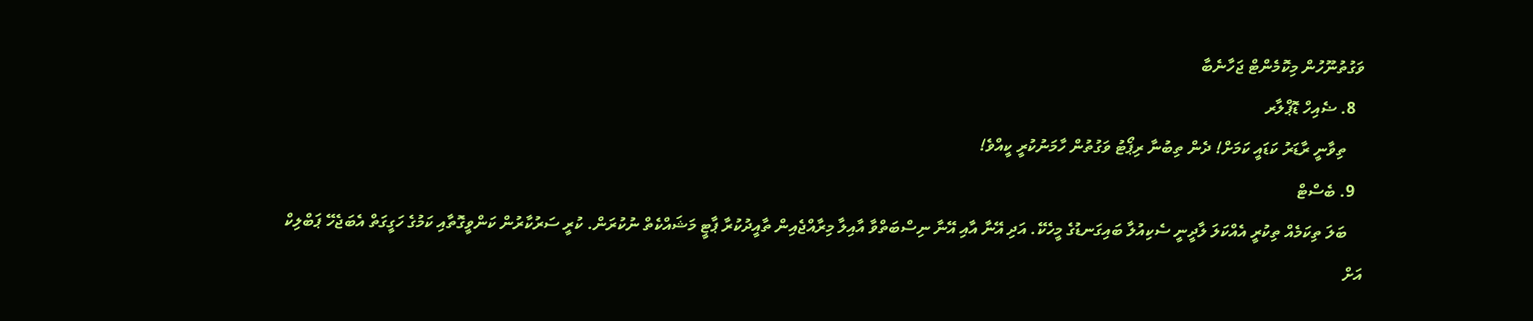ވަގުތުނޫހުން މިކޮމެންޓް ޖަހާނެބާ
  8. ޟެއިހް ޑޮޕްލާރ
    ތިވާނީ ރާޑަރު ކަޑައީ ކަމަށް! ދެން ތިބުނާ ރިޕޯޓު ވަގުތުން ހާމަނުކުރީ ކީއްވެ!
  9. ބެސްޓް
    ބަލަ ތިކަމެއް ތިކުރީ އެއްކަލަ ލާދީނީ ސެކިއުލާ ބައިގަނޑުގެ މީހެކޭ. އަދި އޭނާ އާއި އޭނާ ނިސްބަތްވާ އާއިލާ މިރާއްޖެއިން ތާއީދުކުރާ ޕާޓީ މަޝައްކެތް ނުކުރަން. ކުރީ ސަރުކާރުން ކަންވީގޮތާއި ކަމުގެ ހަގީގަތް އެބަޖެހޭ ޕަބްލިކް އަށް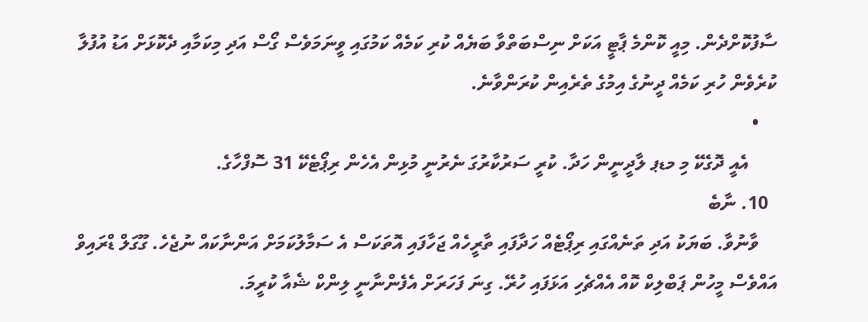ސާފުކޮށްދެން. މިއީ ކޮންމެ ޕާޓީ އަކަށް ނިސްބަތްވާ ބަޔެއް ކުރި ކަމެއް ކަމުގައި ވީނަމަވެސް ގޯސް އަދި މިކަމާއި ދެކޮޅަށް އަޑު އުފުލާ ކުރެވެން ހުރި ކަމެއް ދީނުގެ އިމުގެ ތެރެއިން ކުރަންވާނެ.
    •
      އެއީ ދޮގެކޭ މި މޑޕ ލާދީނީން ހަދާ. ކުރީ ސަރުކާރުގަ ނެރުނީ މުޅިން އެހެން ރިޕޯޓެކޭ 31 ސޮފްހާގެ.
  10. ނާބެ
    ވާނުވާ. ބަޔަކު އަދި ތަނެއްގައި ރިޕޯޓެއް ހަދާފައި ތާރީހެއް ޖަހާފައި އޮތަކަސް އެ ސަމާލުކަމަށް އަންނާކައް ނުޖެހެ. ގޫގަލް ޑްރައިވް އައްވެސް މީހުން ޕަބްލިކް ކޮއް އެއްޗެހި އަޅަފައި ހުރޭ. ގިނަ ފަހަރަށް އެފެންނާނީ ލިންކް ޝެއާ ކުރީމަ.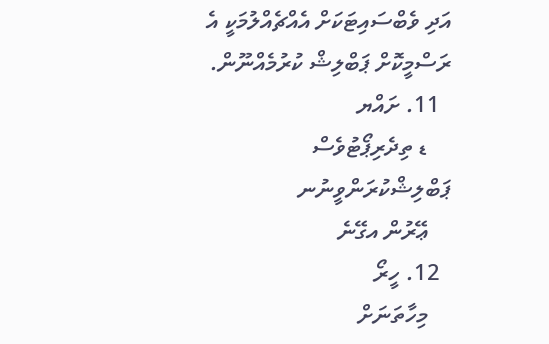އަދި ވެބްސައިޓަކަށް އެއްޗެއްލުމަކީ އެ ރަސްމީކޮށް ޕަބްލިޝް ކުރުމެއްނޫން.
  11. ށައްޔ
    ޑ ތިދެރިޕޯޓުވެސް ޕަބްލިޝްކުރަންވީނުނ
    ޢޭރުން އގޭނެ
  12. ހީރޯ
    މިހާތަނަށް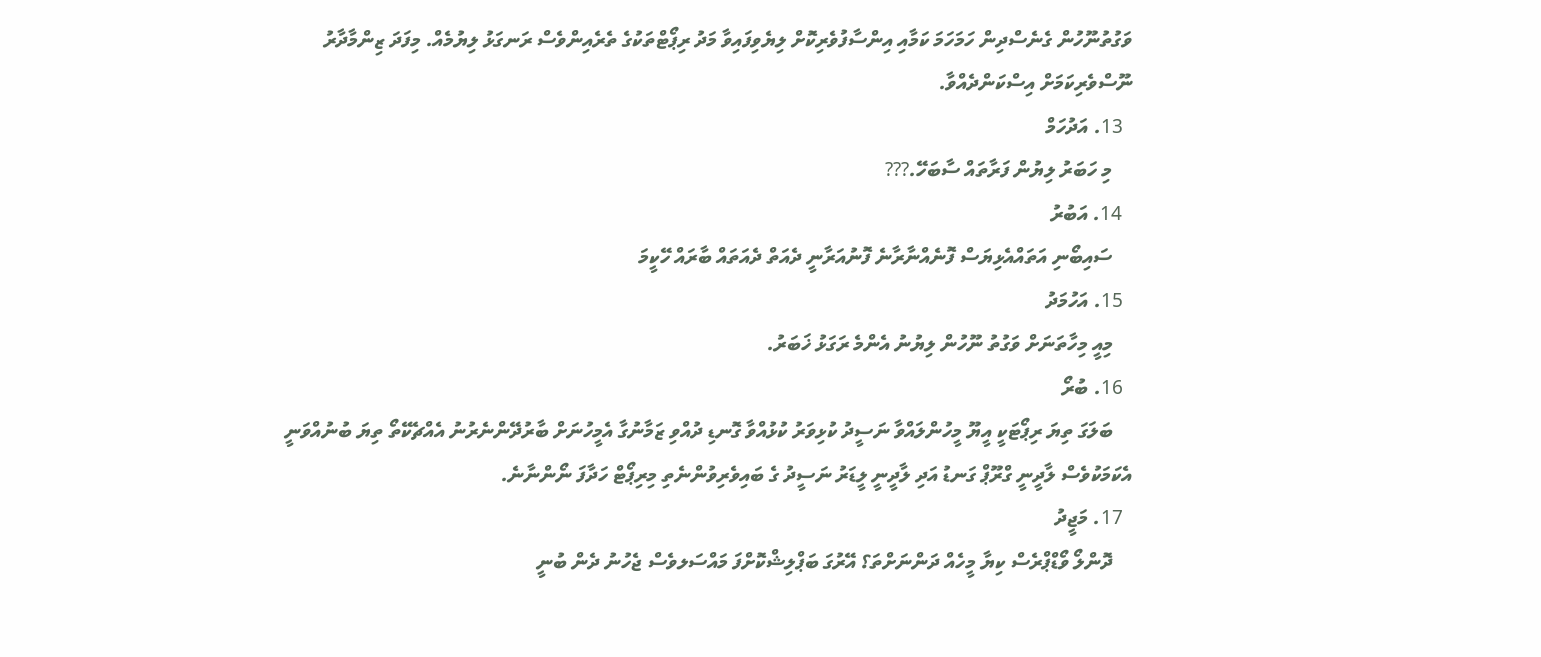ވަގުތުނޫހުން ގެނެސްދިން ހަމަހަމަ ކަމާއި އިންސާފުވެރިކޮށް ލިޔެވިފައިވާ މަދު ރިޕޯޓްތަކުގެ ތެރެއިންވެސް ރަނގަޅު ލިޔުމެއް. މިފަދަ ޒިންމާދާރު ނޫސްވެރިކަމަށް އިސްކަންދެއްވާ.
  13. އަދުހަމް
    މި ހަބަރު ލިޔުން ފަރާތައް ސާބަހޭ.???
  14. އަބުރު
    ސައިބޯނި އަތައްއެޅިޔަސް ފޮނެއްނާރާނެ ފޮނުއަރާނީ ދެއަތް ދެއަތައް ބާރައް ހޭކީމަ
  15. އަހުމަދު
    މިއީ މިހާތަނަށް ވަގުތު ނޫހުން ލިޔުނު އެންމެ ރަގަޅު ޚަބަރު.
  16. ބުރޯ
    ބަލަގަ ތިޔަ ރިޕޯޓަކީ އީޔޫ މީހުންލައްވާ ނަސީދު ކުޅިވަރު ކުޅުއްވާ ގޮނޑި ދުއްވި ޒަމާނުގާ އެމީހުނަށް ބާރުދޭންނެރުނު އެއްޗެކޭތޯ ތިޔަ ބުނުއްވަނީ އެކަމަކުވެސް ލާދީނީ ގްރޫޕް ގަނޑު އަދި ލާދީނީ ލީޑަރު ނަސީދު ގެ ބައިވެރިވުންނެތި މިރިޕޯޓް ހަދާފަ ނޯންނާނެ.
  17. މަޖީދު
    ދޮންލޯ ވޯޑްޕްރެސް ކިޔާ މީހެއް ދަންނަށްތަ؟ އޭރުގަ ބަޕްލިޝްކޮށްފަ މައްސަލވެސް ޖެހުނު ދެން ބުނީ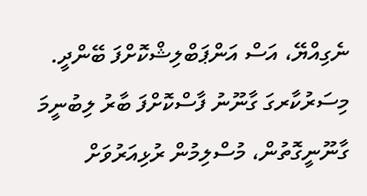ނެގިއްޔޭ، އަސް އަންޕަބްލިޝްކޮށްފަ ބޭންދީ. މިސަރުކާރގަ ގާނޫނު ފާސްކޮށްފަ ބާރު ލިބުނީމަ ގާނޫނީގޮތުން، މުސްލިމުން ރުޅިއަރުވަށް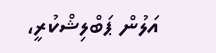އަލުން ޕަބްލިޝްކުރީ،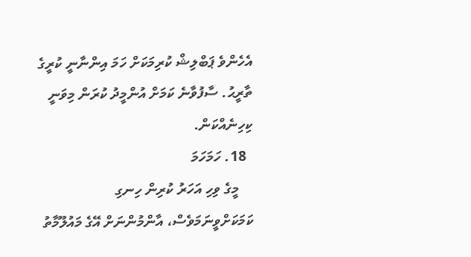އެހެންވެ ޕަބްލިޝް ކުރިމަކަށް ހަމަ އިންނާނީ ކުރީގެ ތާރީޙު. ސާފުވާނެ ކަމަށް އުންމީދު ކުރަން މިވަނީ ކިހިނެއްކަން.
  18. ހަމަހަމަ
    މީގެ ވިހި އަހަރު ކުރިން ހިނގި ކަމަކަށްވީނަމަވެސް، އާންމުންނަށް އޭގެ މައުލޫމާތު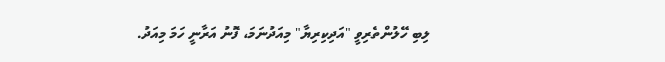ލިބި ހޭލުންތެރިވީ "އަދިކިރިޔާ" މިއަދުނަމަ، ފޮނު އަރާނީ ހަމަ މިއަދު.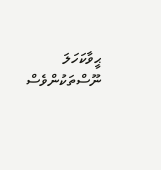ޙީވާކަހަލަ ނޫސްތަކުންވެސް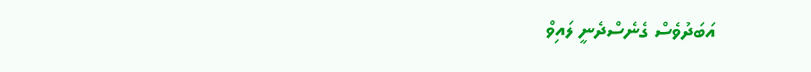އަބަދުވެސް ގެނެސްދެނީ ލައިވް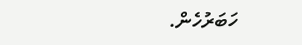ހަބަރުހެން.